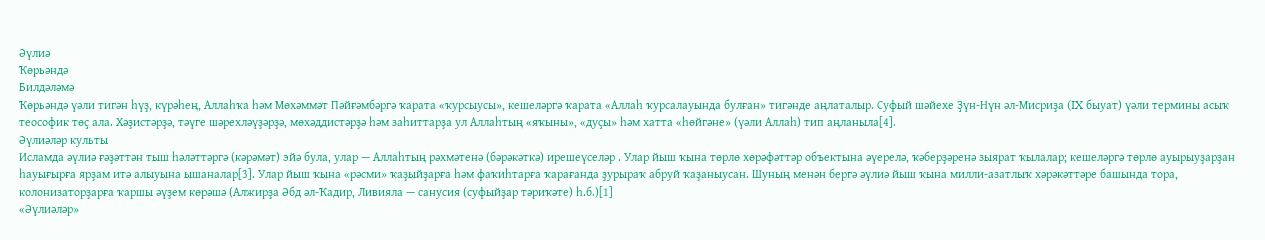Әүлиә
Ҡөрьәндә
Билдәләмә
Ҡөрьәндә үәли тигән һүҙ, күрәһең, Аллаһҡа һәм Мөхәммәт Пәйғәмбәргә ҡарата «ҡурсыусы», кешеләргә ҡарата «Аллаһ ҡурсалауында булған» тигәнде аңлаталыр. Суфый шәйехе Ҙүн-Нүн әл-Мисриҙа (IX быуат) үәли термины асыҡ теософик төҫ ала. Хәҙистәрҙә, тәүге шәрехләүҙәрҙә, мөхәддистәрҙә һәм заһиттарҙа ул Аллаһтың «яҡыны», «дуҫы» һәм хатта «һөйгәне» (үәли Аллаһ) тип аңланыла[4].
Әүлиәләр культы
Исламда әүлиә ғәҙәттән тыш һәләттәргә (кәрәмәт) эйә була, улар — Аллаһтың рәхмәтенә (бәрәкәткә) ирешеүселәр . Улар йыш ҡына төрлө хөрәфәттәр объектына әүерелә, ҡәберҙәренә зыярат ҡылалар; кешеләргә төрлө ауырыуҙарҙан һауығырға ярҙам итә алыуына ышаналар[3]. Улар йыш ҡына «рәсми» ҡаҙыйҙарға һәм фаҡиһтарға ҡарағанда ҙурыраҡ абруй ҡаҙаныусан. Шуның менән бергә әүлиә йыш ҡына милли-азатлыҡ хәрәкәттәре башында тора, колонизаторҙарға ҡаршы әүҙем көрәшә (Алжирҙа Әбд әл-Ҡадир, Ливияла — санусия (суфыйҙар тәриҡәте) һ.б.)[1]
«Әүлиәләр»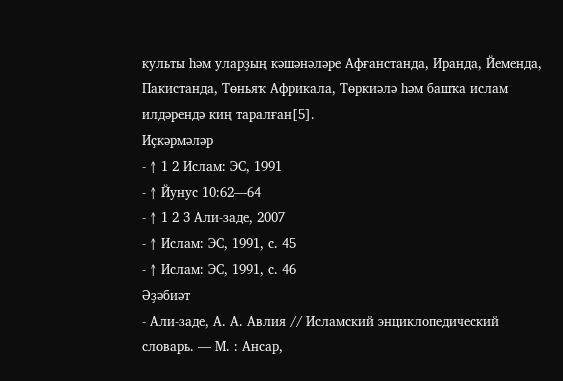культы һәм уларҙың кәшәнәләре Афғанстанда, Иранда, Йеменда, Пакистанда, Төньяҡ Африкала, Төркиәлә һәм башҡа ислам илдәрендә киң таралған[5].
Иҫкәрмәләр
- ↑ 1 2 Ислам: ЭС, 1991
- ↑ Йунус 10:62—64
- ↑ 1 2 3 Али-заде, 2007
- ↑ Ислам: ЭС, 1991, с. 45
- ↑ Ислам: ЭС, 1991, с. 46
Әҙәбиәт
- Али-заде, А. А. Авлия // Исламский энциклопедический словарь. — М. : Ансар,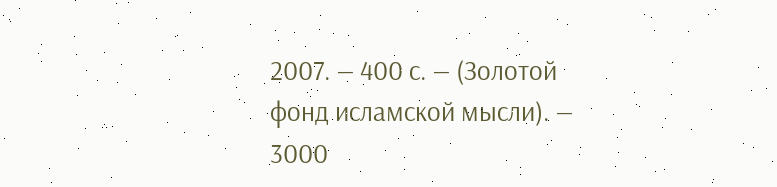2007. — 400 с. — (Золотой фонд исламской мысли). — 3000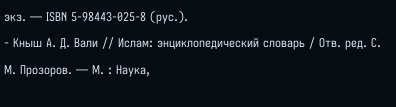экз. — ISBN 5-98443-025-8 (рус.).
- Кныш А. Д. Вали // Ислам: энциклопедический словарь / Отв. ред. С. М. Прозоров. — М. : Наука,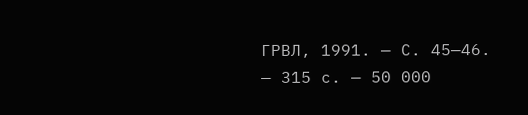ГРВЛ, 1991. — С. 45—46. — 315 с. — 50 000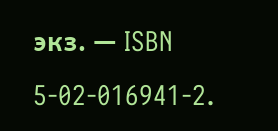экз. — ISBN 5-02-016941-2.